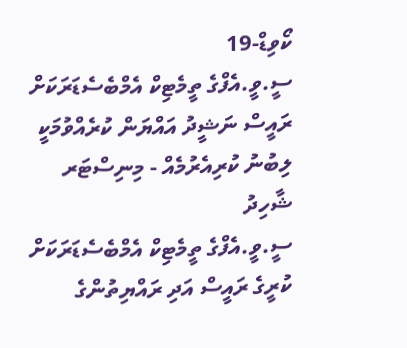ކޯވިޑް-19
ސީ.ވީ.އެފްގެ ތީމެޓިކް އެމްބެސެޑަރަކަށް ރައީސް ނަޝީދު އައްޔަން ކުރެއްވުމަކީ ލިބުނު ކުރިއެރުމެއް - މިނިސްޓަރ ޝާހިދު
ސީ.ވީ.އެފްގެ ތީމެޓިކް އެމްބެސެޑަރަކަށް ކުރީގެ ރައީސް އަދި ރައްޔިތުންގެ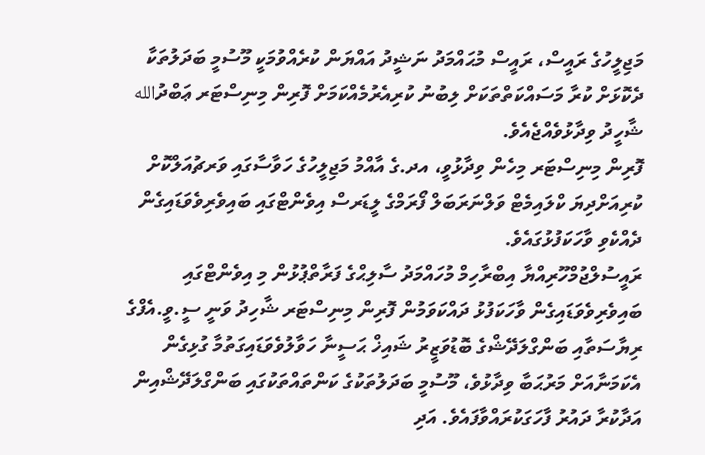މަޖިލީހުގެ ރައީސް، ރައީސް މުޙައްމަދު ނަޝީދު އައްޔަން ކުރެއްވުމަކީ މޫސުމީ ބަދަލުތަކާ ދެކޮޅަށް ކުރާ މަސައްކަތްތަކަށް ލިބުނު ކުރިއެރުމެއްކަމަށް ފޮރިން މިނިސްޓަރ ޢަބްދުالله ޝާހީދު ވިދާޅުވެއްޖެއެވެ.
ފޮރިން މިނިސްޓަރ މިހެން ވިދާޅުވީ، އދ.ގެ އާއްމު މަޖިލީހުގެ ހަވާސާގައި ވަރޗުއަލްކޮށް ކުރިއަށްދިޔަ ކްލައިމެޓް ވަލްނަރަބަލް ފޯރަމްގެ ލީޑަރސް އިވެންޓްގައި ބައިވެރިވެވަޑައިގެން ދެއްކެވި ވާހަކަފުޅުގައެވެ.
ރައީސުލްޖުމްހޫރިއްޔާ އިބްރާހިމް މުހައްމަދު ސާލިޙްގެ ފަރާތްޕުޅުން މި އިވެންޓްގައި ބައިވެރިވެވަޑައިގެން ވާހަކަފުޅު ދައްކަވަމުން ފޮރިން މިނިސްޓަރ ޝާހިދު ވަނީ ސީ.ވީ.އެފްގެ ރިޔާސަތާއި ބަންގްލަދޭޝްގެ ބޮޑުވަޒީރު ޝައިޚް ޙަސީނާ ހަވާލުވެވަޑައިގަތުމާ ގުޅިގެން އެކަމަނާއަށް މަރުޙަބާ ވިދާޅުވެ، މޫސުމީ ބަދަލުތަކުގެ ކަންތައްތަކުގައި ބަންގްލަދޭޝްއިން އަދާކުރާ ދައުރު ފާހަގަކުރައްވާފައެވެ. އަދި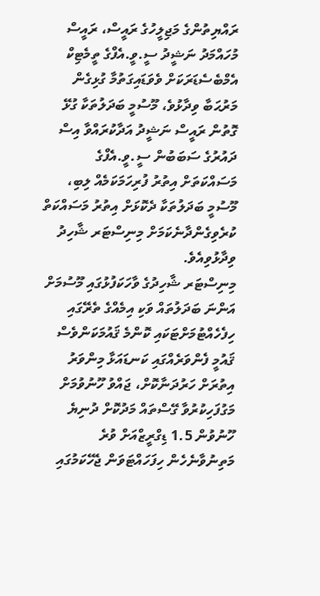ރައްޔިތުންގެ މަޖިލީހުގެ ރައީސް، ރައީސް މުހައްމަދު ނަޝީދު ސީ.ވީ.އެފްގެ ތީމެޓިކް އެމްބެސެޑަރަކަށް ވެވަޑައިގަތުމާ ގުޅިގެން މަރުޙަބާ ވިދާޅުވެ، މޫސުމީ ބަދަލުތަކާ ގުޅޭ ގޮތުން ރައީސް ނަޝީދު އަދާކުރައްވާ އިސް ދައުރުގެ ސަބަބުން ސީ.ވީ.އެފްގެ މަސައްކަތަށް އިތުރު ފުރިހަމަކަމެއް ލިބި، މޫސުމީ ބަދަލުތަކާ ދެކޮޅަށް އިތުރު މަސައްކަތް ކުރެވިގެންދާނެކަމަށް މިނިސްޓަރ ޝާހިދު ވިދާޅުވިއެވެ.
މިނިސްޓަރ ޝާހިދުގެ ވާހަކަފުޅުގައި މޫސުމަށް އަންނަ ބަދަލުތައް ވަކި އިމެއްގެ ތެރޭގައި ހިފެހެއްޓުމަށްޓަކައި ކޮންމެ ޤައުމަކަންވެސް ޤައުމީ ފެންވަރެއްގައި ކަނޑައަޅާ މިންވަރު އިތުރަށް ހަރުދަނާކޮށް، ޖައްވު ހޫނުވުމަށް މަގުފަހިކުރުވާ ގޭސްތައް މަދުކޮށް ދުނިޔެ ހޫނުވުން 1.5 ޑިގްރީޒްއަށް ވުރެ މަތިނުވާނެހެން ހިފަހައްޓަވަން ޖެހޭކަމުގައި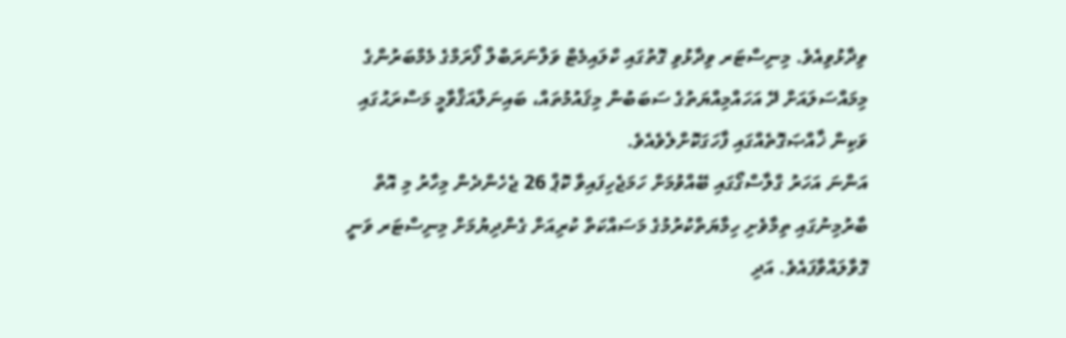ވިދާޅުވިއެވެ. މިނިސްޓަރ ވިދާޅުވި ގޮތުގައި ކްލައިމެޓް ވަލްނަރަބްލް ފޯރަމްގެ މެމްބަރުންގެ މިމައްސަލައަށް ދޭ އަހައްމިއްޔަތުގެ ސަބަބުން މިޤައުމުތައް، ބައިނަލްއަޤްވާމީ މަސްރަޙުގައި ވަކިން ޚާއްޞަގޮތެއްގައި ފާހަގަކޮށްލެވެއެވެ.
އަންނަ އަހަރު ގްލާސްގޯގައި ބޭއްވުމަށް ހަމަޖެހިފައިވާ ކޮޕް 26 ޖެހެންދެން މިހާރު މި އޮތް ބާރުމިނުގައި ތިމާވެށި ހިމާޔަތްކުރުމުގެ މަސައްކަތް ކުރިއަށް ގެންދިޔުމަށް މިނިސްޓަރ ވަނީ ގޮވާލައްވާފައެވެ. އަދި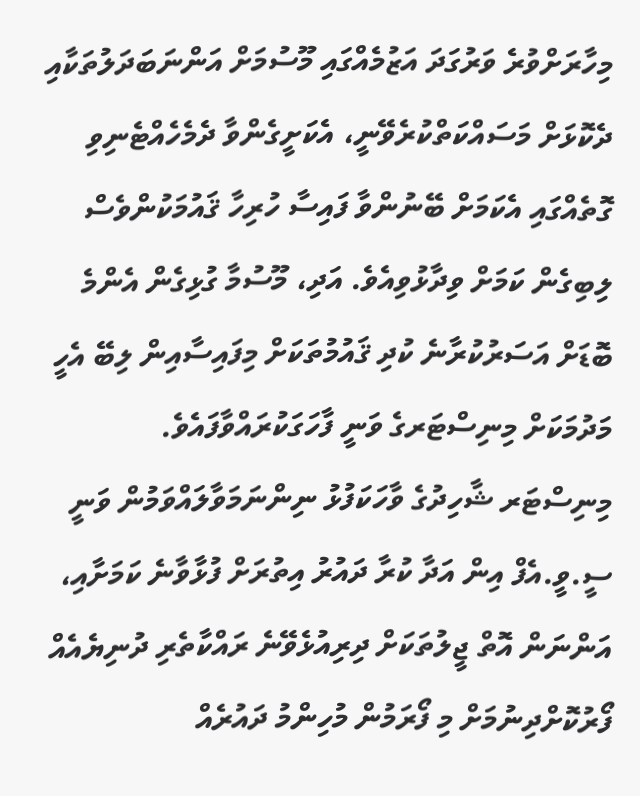މިހާރަށްވުރެ ވަރުގަދަ އަޒުމެއްގައި މޫސުމަށް އަންނަބަދަލުތަކާއި ދެކޮޅަށް މަސައްކަތްކުރެވޭނީ، އެކަށީގެންވާ ދެމެހެއްޓެނިވި ގޮތެއްގައި އެކަމަށް ބޭނުންވާ ފައިސާ ހުރިހާ ޤައުމަކުންވެސް ލިބިގެން ކަމަށް ވިދާޅުވިއެވެ. އަދި، މޫސުމާ ގުޅިގެން އެންމެ ބޮޑަށް އަސަރުކުރާނެ ކުދި ޤައުމުތަކަށް މިފައިސާއިން ލިބޭ އެހީ މަދުމަކަށް މިނިސްޓަރގެ ވަނީ ފާހަގަކުރައްވާފައެވެ.
މިނިސްޓަރ ޝާހިދުގެ ވާހަކަފުޅު ނިންނަމަވާލައްވަމުން ވަނީ ސީ.ވީ.އެފް އިން އަދާ ކުރާ ދައުރު އިތުރަށް ފުޅާވާނެ ކަމަށާއި، އަންނަން އޮތް ޖީލުތަކަށް ދިރިއުޅެވޭނެ ރައްކާތެރި ދުނިޔެއެއް ފޯރުކޮށްދިނުމަށް މި ފޯރަމުން މުހިންމު ދައުރެއް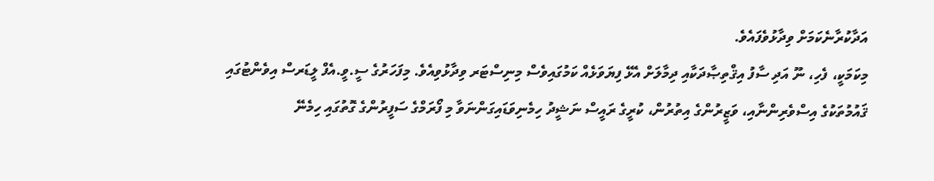އަދާކުރާނެކަމަށް ވިދާޅުވެފައެވެ.
މިކަމަކީ، ފެހި، ނޫ އަދި ސާފު އިޤްތިޞާދަކާއި ދިމާލަށް އެޅޭ ފިޔަވަޅެއް ކަމުގައިވެސް މިނިސްޓަރ ވިދާޅުވިއެވެ. މިފަހަރުގެ ސީ.ވީ.އެފް ލީޑަރސް އިވެންޓުގައި ޤައުމުތަކުގެ އިސްވެރިންނާއި، ވަޒީރުންގެ އިތުރުން، ކުރީގެ ރައީސް ނަޝީދު ހިމެނިވަޑައިގަންނަވާ މި ފޯރަމްގެ ސަފީރުންގެ ގޮތުގައި ހިމެނޭ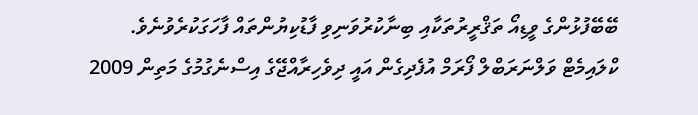ބޭބޭފުޅުންގެ ވީޑިއޯ ތަޤްރީރުތަކާއި ބިނާކުރުވަނިވި ފާޑުކިޔުންތައް ފާހަގަކުރެވުނެވެ.
ކްލައިމެޓް ވަލްނަރަބްލް ފޯރަމް އުފެދިގެން އައީ ދިވެހިރާއްޖޭގެ އިސްނެގުމުގެ މަތިން 2009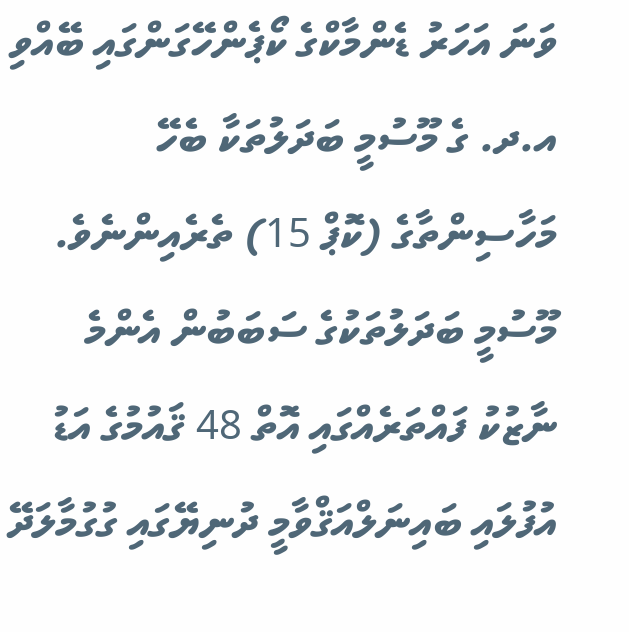ވަނަ އަހަރު ޑެންމާކްގެ ކޯޕެންހޭގަންގައި ބޭއްވި އ.ދ. ގެ މޫސުމީ ބަދަލުތަކާ ބެހޭ މަހާސިންތާގެ (ކޮޕް 15) ތެރެއިންނެވެ. މޫސުމީ ބަދަލުތަކުގެ ސަބަބުން އެންމެ ނާޒުކު ފައްތަރެއްގައި އޮތް 48 ޤައުމުގެ އަޑު އުފުލައި ބައިނަލްއަޤްވާމީ ދުނިޔޭގައި ގުގުމާލަދޭ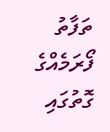ތަފާތު ފޯރަމެއްގެ ގޮތުގައި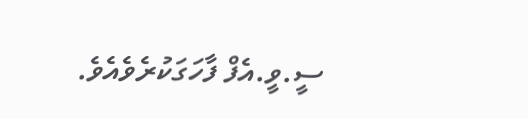ސީ.ވީ.އެފް ފާހަގަކުރެވެއެވެ.